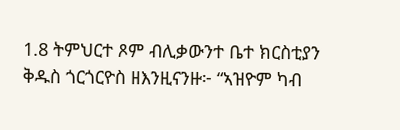1.8 ትምህርተ ጾም ብሊቃውንተ ቤተ ክርስቲያን
ቅዱስ ጎርጎርዮስ ዘእንዚናንዙ፦ “ኣዝዮም ካብ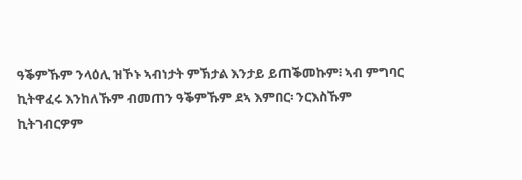ዓቕምኹም ንላዕሊ ዝኾኑ ኣብነታት ምኽታል እንታይ ይጠቕመኩም፧ ኣብ ምግባር ኪትዋፈሩ እንከለኹም ብመጠን ዓቕምኹም ደኣ እምበር፡ ንርእስኹም ኪትገብርዎም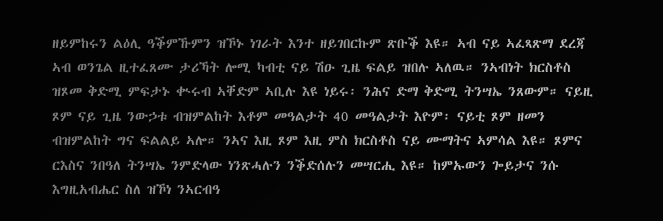ዘይምከሩን ልዕሊ ዓቕምኹምን ዝኾኑ ነገራት እንተ ዘይገበርኩም ጽቡቕ እዩ። ኣብ ናይ ኣፈጻጽማ ደረጃ ኣብ ወንጌል ዚተፈጸሙ ታሪኻት ሎሚ ካብቲ ናይ ሽዑ ጊዜ ፍልይ ዝበሉ ኣለዉ። ንኣብነት ክርስቶስ ዝጾመ ቅድሚ ምፍታኑ ቊሩብ ኣቐድም ኣቢሉ እዩ ነይሩ፡ ንሕና ድማ ቅድሚ ትንሣኤ ንጸውም። ናይዚ ጾም ናይ ጊዜ ንውኃቱ ብዝምልከት እቶም መዓልታት 40 መዓልታት እዮም፡ ናይቲ ጾም ዘመን ብዝምልከት ግና ፍልልይ ኣሎ። ንኣና እዚ ጾም እዚ ምስ ክርስቶስ ናይ ሙማትና ኣምሳል እዩ። ጾምና ርእስና ንበዓለ ትንሣኤ ንምድላው ነንጽሓሉን ንቕድሰሉን መሣርሒ እዩ። ከምኡውን ጐይታና ንሱ እግዚአብሔር ስለ ዝኾነ ንኣርብዓ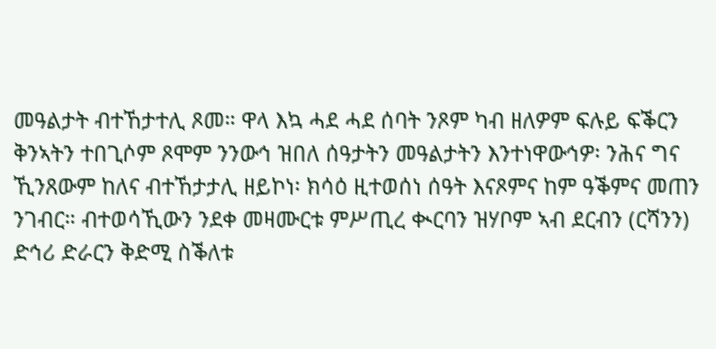መዓልታት ብተኸታተሊ ጾመ። ዋላ እኳ ሓደ ሓደ ሰባት ንጾም ካብ ዘለዎም ፍሉይ ፍቕርን ቅንኣትን ተበጊሶም ጾሞም ንንውኅ ዝበለ ሰዓታትን መዓልታትን እንተነዋውኅዎ፡ ንሕና ግና ኺንጸውም ከለና ብተኸታታሊ ዘይኮነ፡ ክሳዕ ዚተወሰነ ሰዓት እናጾምና ከም ዓቕምና መጠን ንገብር። ብተወሳኺውን ንደቀ መዛሙርቱ ምሥጢረ ቊርባን ዝሃቦም ኣብ ደርብን (ርሻንን) ድኅሪ ድራርን ቅድሚ ስቕለቱ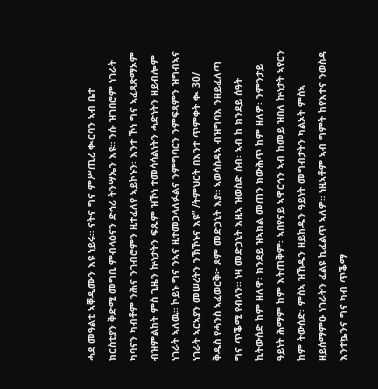ሓደ መዓልቲ ኣቐዲሙን እዩ ነይሩ። ናትና ግና ምሥጢረ ቊርባን ኣብ ቤተ ክርስቲያን ቅድሚ መግቢ ምብላዕናን ድኅሪ ትንሣኤን እዩ። ንሱ ዝገበሮም ነገራት ካባናን ካብቶም ንሕና ንገብሮምን ዚተፈለየ ኣይኮኑን፡ እንተ ኾነ ግና ኣፈጻጽማኦም ብዝምልከት ምስ ጊዜን ኵነታትን ፍጹም ዝኾነ ተመሳሳልነትን ሓድነትን ዘይብሎም ነገራት ኣለዉ። ኮይኑ ግና ንኣና ዚተመኃላለፉልና ንምግባርን ንምፍጻምን ዝግብኣና ነገራት ኣርኣያን መሠረትን ንኽኾኑና እዩ” /ትምህርት በእንተ ጥምቀት ቊ 30/
ቅዱስ የሓንስ ኣፈወርቅ፦ ጾም መድኃኒት እያ። ኣወሳስዳኣ ብዝግባእ ንዘይፈለጣ ግና ጥቕሚ የብላን። ነዛ መድኃኒት እዚኣ ዝወስድ ሰብ፡ ኣብ ከ ክንደይ ሰዓት ኪትውሰድ ከም ዘለዋ፡ ክንደይ ዝኣክል መጠን ክውሕጥ ከም ዘለዎ፡ ንምንታይ ዓይነት ሕማም ከም እትጠቅም፡ ኣበየናይ ኣዋርኅን ኣብ ከመይ ዝበለ ኵነታት ኣየርን ከም ትውሰድ፡ ምስኣ ዝኸዱን ዘይከዱን ዓይነት መግብታትን ካልኦት ምስኣ ዘይሰማምዑ ነገራትን ፈልዩ ኪፈልጥ ኣለዎ። ነዚኣቶም ኣብ ግምት ከየእተና ንወስዳ እንተኴንና ግና ካብ ጥቕማ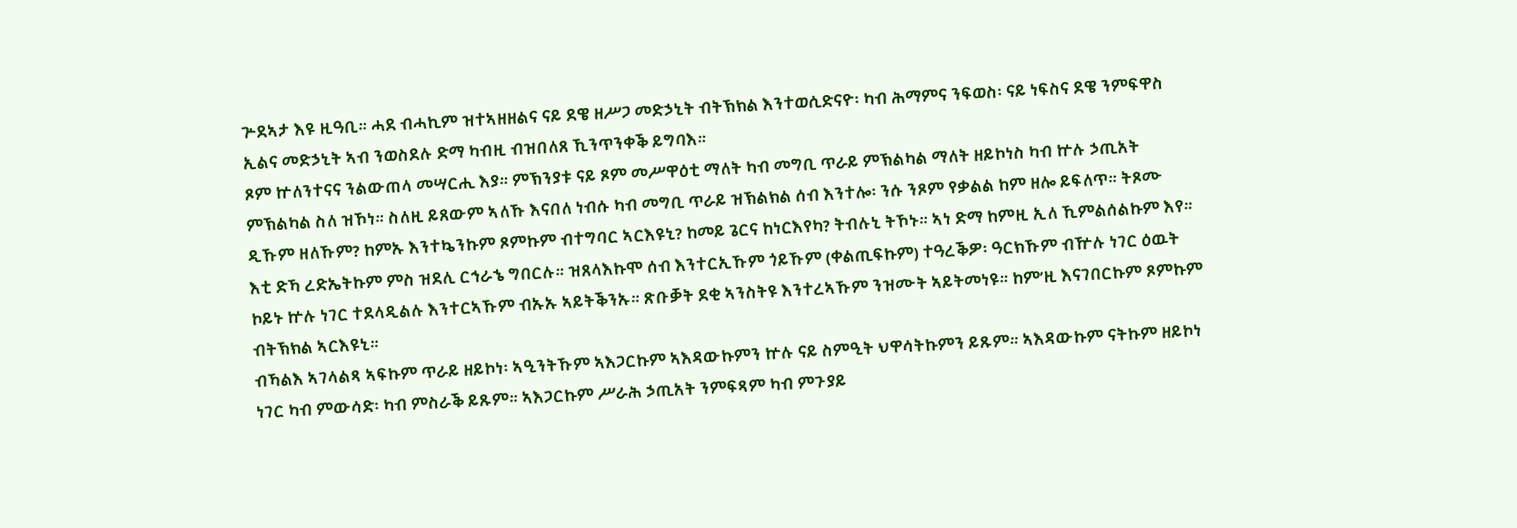ጕደኣታ እዩ ዚዓቢ። ሓደ ብሓኪም ዝተኣዘዘልና ናይ ደዌ ዘሥጋ መድኃኒት ብትኽክል እንተወሲድናዮ፡ ካብ ሕማምና ንፍወስ፡ ናይ ነፍስና ደዌ ንምፍዋስ ኢልና መድኃኒት ኣብ ንወስደሉ ድማ ካብዚ ብዝበለጸ ኺንጥንቀቕ ይግባእ።
ጾም ኵለንተናና ንልውጠላ መሣርሒ እያ። ምኽንያቱ ናይ ጾም መሥዋዕቲ ማለት ካብ መግቢ ጥራይ ምኽልካል ማለት ዘይኮነስ ካብ ኵሉ ኃጢአት ምኽልካል ስለ ዝኾነ። ስለዚ ይጸውም ኣለኹ እናበለ ነብሱ ካብ መግቢ ጥራይ ዝኽልክል ሰብ እንተሎ፡ ንሱ ንጾም የቃልል ከም ዘሎ ይፍለጥ። ትጾሙ ዲኹም ዘለኹም? ከምኡ እንተኴንኩም ጾምኩም ብተግባር ኣርእዩኒ? ከመይ ጌርና ከነርእየካ? ትብሉኒ ትኾኑ። ኣነ ድማ ከምዚ ኢለ ኺምልሰልኩም እየ። እቲ ድኻ ረድኤትኩም ምስ ዝደሊ ርኅራኄ ግበርሉ። ዝጸላእኩሞ ሰብ እንተርኢኹም ጎይኹም (ቀልጢፍኩም) ተዓረቕዎ፡ ዓርክኹም ብዅሉ ነገር ዕዉት ኮይኑ ኵሉ ነገር ተደላዲልሉ እንተርኣኹም ብኡኡ ኣይትቕንኡ። ጽቡቓት ደቂ ኣንስትዩ እንተረኣኹም ንዝሙት ኣይትመነዩ። ከም’ዚ እናገበርኩም ጾምኩም ብትኽክል ኣርእዩኒ።
ብኻልእ ኣገላልጻ ኣፍኩም ጥራይ ዘይኮነ፡ ኣዒንትኹም ኣእጋርኩም ኣእዳውኩምን ኵሉ ናይ ስምዒት ህዋሳትኩምን ይጹም። ኣእዳውኩም ናትኩም ዘይኮነ ነገር ካብ ምውሳድ፡ ካብ ምስራቕ ይጹም። ኣእጋርኩም ሥራሕ ኃጢአት ንምፍጻም ካብ ምጉያይ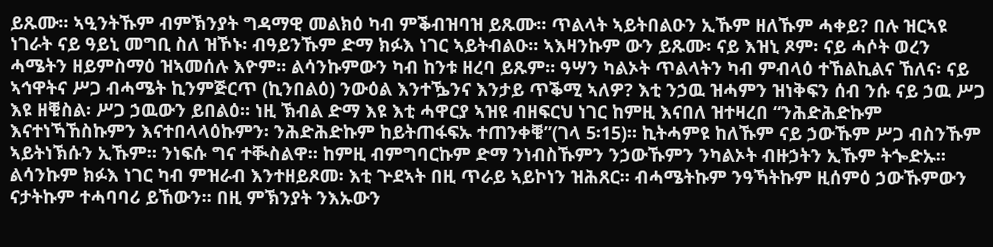ይጹሙ። ኣዒንትኹም ብምኽንያት ግዳማዊ መልክዕ ካብ ምቕብዝባዝ ይጹሙ። ጥልላት ኣይትበልዑን ኢኹም ዘለኹም ሓቀይ? በሉ ዝርኣዩ ነገራት ናይ ዓይኒ መግቢ ስለ ዝኾኑ፡ ብዓይንኹም ድማ ክፉእ ነገር ኣይትብልዑ። ኣእዛንኩም ውን ይጹሙ፡ ናይ እዝኒ ጾም፡ ናይ ሓሶት ወረን ሓሜትን ዘይምስማዕ ዝኣመሰሉ እዮም። ልሳንኩምውን ካብ ከንቱ ዘረባ ይጹም። ዓሣን ካልኦት ጥልላትን ካብ ምብላዕ ተኸልኪልና ኸለና፡ ናይ ኣኅዋትና ሥጋ ብሓሜት ኪንምጅርጥ (ኪንበልዕ) ንውዕል እንተዄንና እንታይ ጥቕሚ ኣለዎ? እቲ ንኃዉ ዝሓምን ዝነቅፍን ሰብ ንሱ ናይ ኃዉ ሥጋ እዩ ዘቑስል፡ ሥጋ ኃዉውን ይበልዕ። ነዚ ኽብል ድማ እዩ እቲ ሓዋርያ ኣዝዩ ብዘፍርህ ነገር ከምዚ እናበለ ዝተዛረበ “ንሕድሕድኩም እናተነኻኸስኩምን እናተበላላዕኩምን፡ ንሕድሕድኩም ከይትጠፋፍኡ ተጠንቀቑ”(ገላ 5፡15)። ኪትሓምዩ ከለኹም ናይ ኃውኹም ሥጋ ብስንኹም ኣይትነኽሱን ኢኹም። ንነፍሱ ግና ተቚስልዋ። ከምዚ ብምግባርኩም ድማ ንነብስኹምን ንኃውኹምን ንካልኦት ብዙኃትን ኢኹም ትጐድኡ።
ልሳንኩም ክፉእ ነገር ካብ ምዝራብ እንተዘይጾመ፡ እቲ ጕደኣት በዚ ጥራይ ኣይኮነን ዝሕጸር። ብሓሜትኩም ንዓኻትኩም ዚሰምዕ ኃውኹምውን ናታትኩም ተሓባባሪ ይኸውን። በዚ ምኽንያት ንእኡውን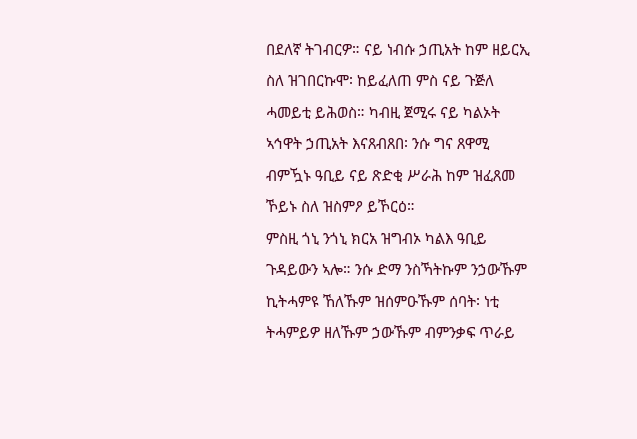በደለኛ ትገብርዎ። ናይ ነብሱ ኃጢአት ከም ዘይርኢ ስለ ዝገበርኩሞ፡ ከይፈለጠ ምስ ናይ ጉጅለ ሓመይቲ ይሕወስ። ካብዚ ጀሚሩ ናይ ካልኦት ኣኅዋት ኃጢአት እናጸብጸበ፡ ንሱ ግና ጸዋሚ ብምዃኑ ዓቢይ ናይ ጽድቂ ሥራሕ ከም ዝፈጸመ ኾይኑ ስለ ዝስምዖ ይኾርዕ።
ምስዚ ጎኒ ንጎኒ ክርአ ዝግብኦ ካልእ ዓቢይ ጉዳይውን ኣሎ። ንሱ ድማ ንስኻትኩም ንኃውኹም ኪትሓምዩ ኸለኹም ዝሰምዑኹም ሰባት፡ ነቲ ትሓምይዎ ዘለኹም ኃውኹም ብምንቃፍ ጥራይ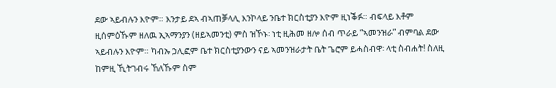ደው ኣይብሉን እዮም። እንታይ ደኣ ብኣጠቓላሊ እንኮላይ ንቤተ ክርስቲያን እዮም ዚነቕፉ። ብፍላይ እቶም ዚሰምዕኹም ዘለዉ ኢኣማንያን (ዘይኣመንቲ) ምስ ዝኾኑ፡ ነቲ ዚሕመ ዘሎ ሰብ ጥራይ “ኣመንዝራ” ብምባል ደው ኣይብሉን እዮም። ካብኡ ኃሊፎም ቤተ ክርስቲያንውን ናይ ኣመንዝራታት ቤት ጌሮም ይሓስብዋ፡ ላቲ ስብሐት! ስለዚ ከምዚ ኺትገብሩ ኸለኹም ስም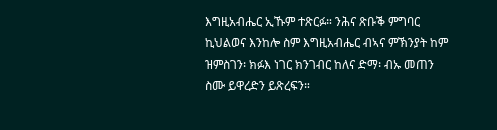እግዚአብሔር ኢኹም ተጽርፉ። ንሕና ጽቡቕ ምግባር ኪህልወና እንከሎ ስም እግዚአብሔር ብኣና ምኽንያት ከም ዝምስገን፡ ክፉእ ነገር ክንገብር ከለና ድማ፡ ብኡ መጠን ስሙ ይዋረድን ይጽረፍን።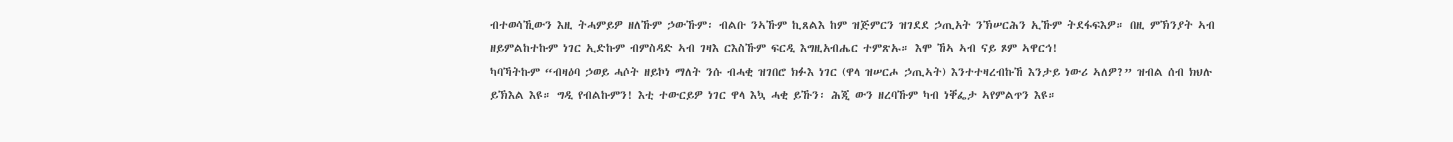ብተወሳኺውን እዚ ትሓምይዎ ዘለኹም ኃውኹም፡ ብልቡ ንኣኹም ኪጸልእ ከም ዝጅምርን ዝገደደ ኃጢአት ንኽሠርሕን ኢኹም ትደፋፍእዎ። በዚ ምኽንያት ኣብ ዘይምልከተኩም ነገር ኢድኩም ብምስዳድ ኣብ ገዛእ ርእስኹም ፍርዲ እግዚአብሔር ተምጽኡ። እሞ ኸኣ ኣብ ናይ ጾም ኣዋርኅ!
ካባኻትኩም “ብዛዕባ ኃወይ ሓሶት ዘይኮነ ማለት ንሱ ብሓቂ ዝገበሮ ክፉእ ነገር (ዋላ ዝሠርሖ ኃጢኣት) እንተተዛረብኩኸ እንታይ ነውሪ ኣለዎ?” ዝብል ሰብ ክህሉ ይኽእል እዩ። ግዲ የብልኩምን! እቲ ተውርይዎ ነገር ዋላ እኳ ሓቂ ይኹን፡ ሕጂ ውን ዘረባኹም ካብ ነቐፌታ ኣየምልጥን እዩ።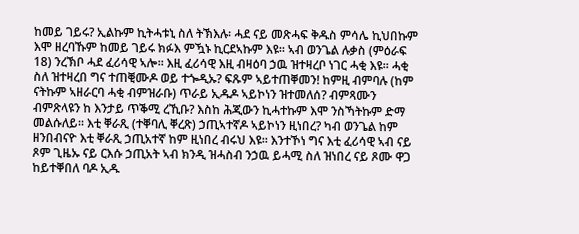ከመይ ገይሩ? ኢልኩም ኪትሓቱኒ ስለ ትኽእሉ፡ ሓደ ናይ መጽሓፍ ቅዱስ ምሳሌ ኪህበኩም እሞ ዘረባኹም ከመይ ገይሩ ክፉእ ምዃኑ ኪርደኣኩም እዩ። ኣብ ወንጌል ሉቃስ (ምዕራፍ 18) ንረኽቦ ሓደ ፈሪሳዊ ኣሎ። እዚ ፈሪሳዊ እዚ ብዛዕባ ኃዉ ዝተዛረቦ ነገር ሓቂ እዩ። ሓቂ ስለ ዝተዛረበ ግና ተጠቒሙዶ ወይ ተጐዲኡ? ፍጹም ኣይተጠቐመን! ከምዚ ብምባሉ (ከም ናትኩም ኣዘራርባ ሓቂ ብምዝራቡ) ጥራይ ኢዱዶ ኣይኮነን ዝተመለሰ? ብምጻሙን ብምጽላዩን ከ እንታይ ጥቕሚ ረኺቡ? እስከ ሕጂውን ኪሓተኩም እሞ ንስኻትኩም ድማ መልሱለይ። እቲ ቐራጺ (ተቐባሊ ቐረጽ) ኃጢኣተኛዶ ኣይኮነን ዚነበረ? ካብ ወንጌል ከም ዘንበብናዮ እቲ ቐራጺ ኃጢአተኛ ከም ዚነበረ ብሩህ እዩ። እንተኾነ ግና እቲ ፈሪሳዊ ኣብ ናይ ጾም ጊዜኡ ናይ ርእሱ ኃጢአት ኣብ ክንዲ ዝሓስብ ንኃዉ ይሓሚ ስለ ዝነበረ ናይ ጾሙ ዋጋ ከይተቐበለ ባዶ ኢዱ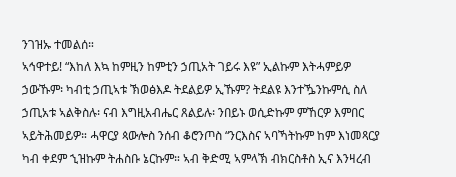ንገዝኡ ተመልሰ።
ኣኅዋተይ! “እከለ እኳ ከምዚን ከምቲን ኃጢአት ገይሩ እዩ” ኢልኩም እትሓምይዎ ኃውኹም፡ ካብቲ ኃጢኣቱ ኽወፅእዶ ትደልይዎ ኢኹም? ትደልዩ እንተዄንኩምሲ ስለ ኃጢአቱ ኣልቅስሉ፡ ናብ እግዚአብሔር ጸልይሉ፡ ንበይኑ ወሲድኩም ምኸርዎ እምበር ኣይትሕመይዎ። ሓዋርያ ጳውሎስ ንሰብ ቆሮንጦስ “ንርእስና ኣባኻትኩም ከም እነመጻርያ ካብ ቀደም ኂዝኩም ትሐስቡ ኔርኩም። ኣብ ቅድሚ ኣምላኽ ብክርስቶስ ኢና እንዛረብ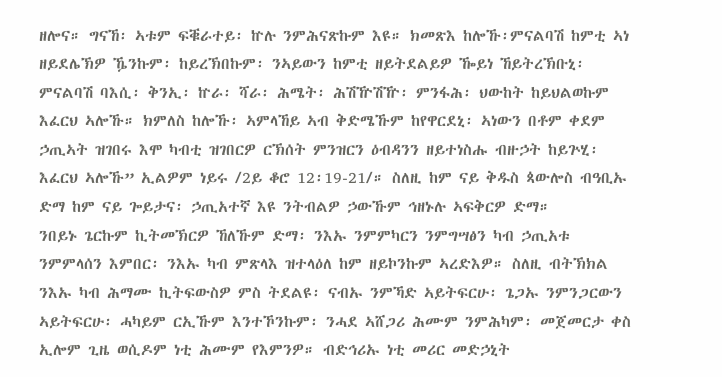ዘሎና። ግናኸ፡ ኣቱም ፍቑራተይ፡ ኵሉ ንምሕናጽኩም እዩ። ክመጽእ ከሎኹ፡ምናልባሽ ከምቲ ኣነ ዘይደሌኽዎ ዄንኩም፡ ከይረኽበኩም፡ ንኣይውን ከምቲ ዘይትደልይዎ ዀይነ ኸይትረኽቡኒ፡ ምናልባሽ ባእሲ፡ ቅንኢ፡ ኵራ፡ ሻራ፡ ሕሜት፡ ሕሽዅሽዅ፡ ምንፋሕ፡ ህውከት ከይህልወኩም እፈርህ ኣሎኹ። ክምለስ ከሎኹ፡ ኣምላኸይ ኣብ ቅድሜኹም ከየዋርደኒ፡ ኣነውን በቶም ቀደም ኃጢኣት ዝገበሩ እሞ ካብቲ ዝገበርዎ ርኽሰት ምንዝርን ዕብዳንን ዘይተነስሑ ብዙኃት ከይጕሂ፡ እፈርህ ኣሎኹ” ኢልዎም ነይሩ /2ይ ቆሮ 12፡19-21/። ስለዚ ከም ናይ ቅዱስ ጳውሎስ ብዓቢኡ ድማ ከም ናይ ጐይታና፡ ኃጢአተኛ እዩ ንትብልዎ ኃውኹም ኅዘኑሉ ኣፍቅርዎ ድማ።
ንበይኑ ጌርኩም ኪትመኽርዎ ኸለኹም ድማ፡ ንእኡ ንምምካርን ንምግሣፅን ካብ ኃጢአቱ ንምምላሰን እምበር፡ ንእኡ ካብ ምጽላእ ዝተላዕለ ከም ዘይኮንኩም ኣረድእዎ። ስለዚ ብትኽክል ንእኡ ካብ ሕማሙ ኪትፍውስዎ ምስ ትደልዩ፡ ናብኡ ንምኻድ ኣይትፍርሁ፡ ጌጋኡ ንምንጋርውን ኣይትፍርሁ፡ ሓካይም ርኢኹም እንተኾንኩም፡ ንሓደ ኣሸጋሪ ሕሙም ንምሕካም፡ መጀመርታ ቀስ ኢሎም ጊዜ ወሲዶም ነቲ ሕሙም የእምንዎ። ብድኅሪኡ ነቲ መሪር መድኃኒት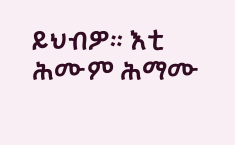ይህብዎ። እቲ ሕሙም ሕማሙ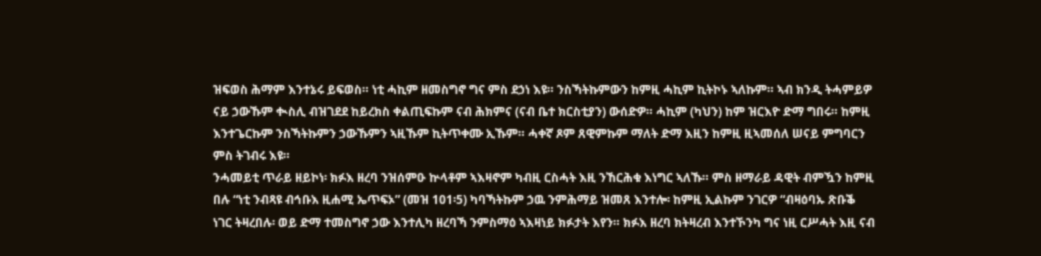ዝፍወስ ሕማም እንተኔሩ ይፍወስ። ነቲ ሓኪም ዘመስግኖ ግና ምስ ደኃነ እዩ። ንስኻትኩምውን ከምዚ ሓኪም ኪትኮኑ ኣለኩም። ኣብ ክንዲ ትሓምይዎ ናይ ኃውኹም ቊስሊ ብዝገደደ ከይረክስ ቀልጢፍኩም ናብ ሕክምና (ናብ ቤተ ክርስቲያን) ውሰድዎ። ሓኪም (ካህን) ከም ዝርእዮ ድማ ግበሩ። ከምዚ እንተጌርኩም ንስኻትኩምን ኃውኹምን ኣዚኹም ኪትጥቀሙ ኢኹም። ሓቀኛ ጾም ጸዊምኩም ማለት ድማ እዚን ከምዚ ዚኣመሰለ ሠናይ ምግባርን ምስ ትገብሩ እዩ።
ንሓመይቲ ጥራይ ዘይኮነ፡ ክፉእ ዘረባ ንዝሰምዑ ኵላቶም ኣእዛኖም ካብዚ ርስሓት እዚ ንኸርሕቁ እነግር ኣለኹ። ምስ ዘማራይ ዳዊት ብምዃን ከምዚ በሉ “ነቲ ንብጻዩ ብኅቡእ ዚሐሚ ኤጥፍኦ” (መዝ 101፡5) ካባኻትኩም ኃዉ ንምሕማይ ዝመጸ እንተሎ፡ ከምዚ ኢልኩም ንገርዎ “ብዛዕባኡ ጽቡቕ ነገር ትዛረበሉ፡ ወይ ድማ ተመስግኖ ኃው እንተሊካ ዘረባኻ ንምስማዕ ኣእዛነይ ክፉታት እየን። ክፉእ ዘረባ ክትዛረብ እንተኾንካ ግና ነዚ ርሥሓት እዚ ናብ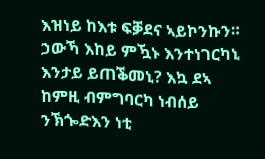እዝነይ ከእቱ ፍቓደና ኣይኮንኩን። ኃውኻ እከይ ምዃኑ እንተነገርካኒ እንታይ ይጠቕመኒ? እኳ ደኣ ከምዚ ብምግባርካ ነብሰይ ንኽጐድእን ነቲ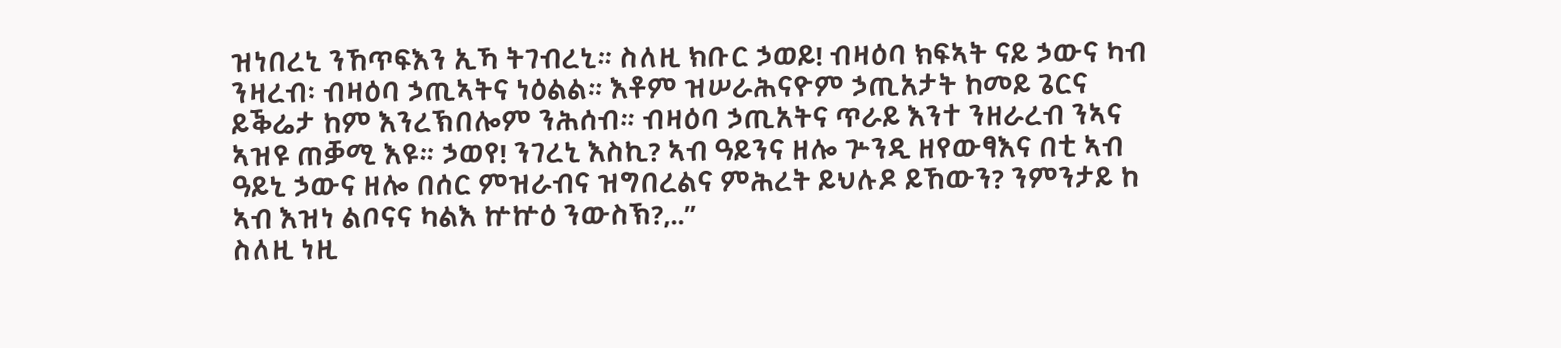ዝነበረኒ ንኸጥፍእን ኢኻ ትገብረኒ። ስለዚ ክቡር ኃወይ! ብዛዕባ ክፍኣት ናይ ኃውና ካብ ንዛረብ፡ ብዛዕባ ኃጢኣትና ነዕልል። እቶም ዝሠራሕናዮም ኃጢአታት ከመይ ጌርና ይቕሬታ ከም እንረኽበሎም ንሕሰብ። ብዛዕባ ኃጢአትና ጥራይ እንተ ንዘራረብ ንኣና ኣዝዩ ጠቓሚ እዩ። ኃወየ! ንገረኒ እስኪ? ኣብ ዓይንና ዘሎ ጕንዲ ዘየውፃእና በቲ ኣብ ዓይኒ ኃውና ዘሎ በሰር ምዝራብና ዝግበረልና ምሕረት ይህሉዶ ይኸውን? ንምንታይ ከ ኣብ እዝነ ልቦናና ካልእ ኵኵዕ ንውስኽ?,..”
ስለዚ ነዚ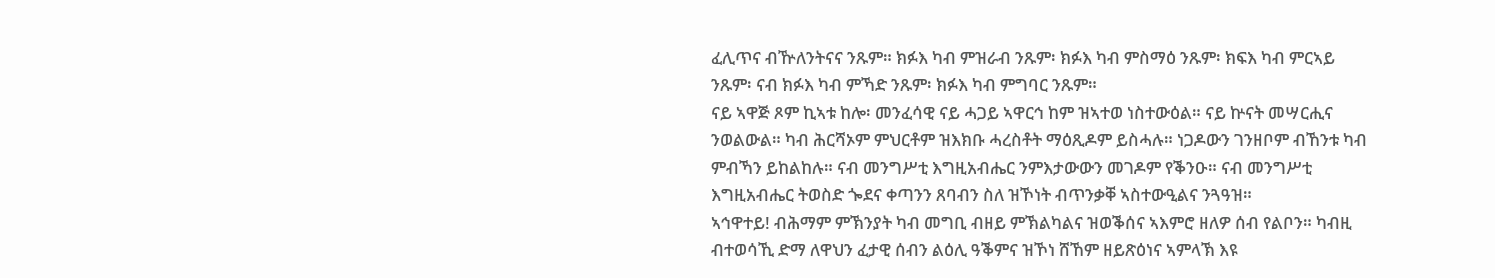ፈሊጥና ብዅለንትናና ንጹም። ክፉእ ካብ ምዝራብ ንጹም፡ ክፉእ ካብ ምስማዕ ንጹም፡ ክፍእ ካብ ምርኣይ ንጹም፡ ናብ ክፉእ ካብ ምኻድ ንጹም፡ ክፉእ ካብ ምግባር ንጹም።
ናይ ኣዋጅ ጾም ኪኣቱ ከሎ፡ መንፈሳዊ ናይ ሓጋይ ኣዋርኅ ከም ዝኣተወ ነስተውዕል። ናይ ኵናት መሣርሒና ንወልውል። ካብ ሕርሻኦም ምህርቶም ዝእክቡ ሓረስቶት ማዕጺዶም ይስሓሉ። ነጋዶውን ገንዘቦም ብኸንቱ ካብ ምብኻን ይከልከሉ። ናብ መንግሥቲ እግዚአብሔር ንምእታውውን መገዶም የቕንዑ። ናብ መንግሥቲ እግዚአብሔር ትወስድ ጐደና ቀጣንን ጸባብን ስለ ዝኾነት ብጥንቃቐ ኣስተውዒልና ንጓዓዝ።
ኣኅዋተይ! ብሕማም ምኽንያት ካብ መግቢ ብዘይ ምኽልካልና ዝወቕሰና ኣእምሮ ዘለዎ ሰብ የልቦን። ካብዚ ብተወሳኺ ድማ ለዋህን ፈታዊ ሰብን ልዕሊ ዓቕምና ዝኾነ ሸኸም ዘይጽዕነና ኣምላኽ እዩ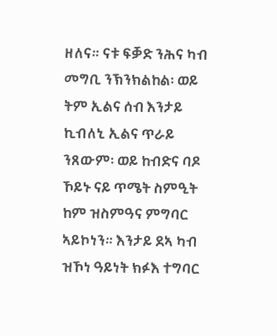ዘለና። ናቱ ፍቓድ ንሕና ካብ መግቢ ንኽንክልከል፡ ወይ ትም ኢልና ሰብ እንታይ ኪብለኒ ኢልና ጥራይ ንጸውም፡ ወይ ከብድና ባዶ ኾይኑ ናይ ጥሜት ስምዒት ከም ዝስምዓና ምግባር ኣይኮነን። እንታይ ደኣ ካብ ዝኾነ ዓይነት ክፉእ ተግባር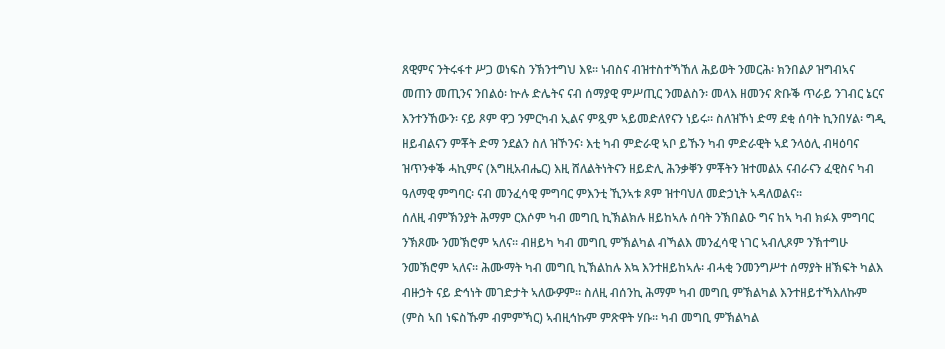ጸዊምና ንትሩፋተ ሥጋ ወነፍስ ንኽንተግህ እዩ። ነብስና ብዝተስተኻኸለ ሕይወት ንመርሕ፡ ክንበልዖ ዝግብኣና መጠን መጢንና ንበልዕ፡ ኵሉ ድሌትና ናብ ሰማያዊ ምሥጢር ንመልስን፡ መላእ ዘመንና ጽቡቕ ጥራይ ንገብር ኔርና እንተንኸውን፡ ናይ ጾም ዋጋ ንምርካብ ኢልና ምጿም ኣይመድለየናን ነይሩ። ስለዝኾነ ድማ ደቂ ሰባት ኪንበሃል፡ ግዲ ዘይብልናን ምቾት ድማ ንደልን ስለ ዝኾንና፡ እቲ ካብ ምድራዊ ኣቦ ይኹን ካብ ምድራዊት ኣደ ንላዕሊ ብዛዕባና ዝጥንቀቕ ሓኪምና (እግዚአብሔር) እዚ ሸለልትነትናን ዘይድሊ ሕንቃቐን ምቾትን ዝተመልአ ናብራናን ፈዊስና ካብ ዓለማዊ ምግባር፡ ናብ መንፈሳዊ ምግባር ምእንቲ ኺንኣቱ ጾም ዝተባህለ መድኃኒት ኣዳለወልና።
ሰለዚ ብምኽንያት ሕማም ርእሶም ካብ መግቢ ኪኽልክሉ ዘይከኣሉ ሰባት ንኽበልዑ ግና ከኣ ካብ ክፉእ ምግባር ንኽጾሙ ንመኽሮም ኣለና። ብዘይካ ካብ መግቢ ምኽልካል ብኻልእ መንፈሳዊ ነገር ኣብሊጾም ንኽተግሁ ንመኽሮም ኣለና። ሕሙማት ካብ መግቢ ኪኽልከሉ እኳ እንተዘይከኣሉ፡ ብሓቂ ንመንግሥተ ሰማያት ዘኽፍት ካልእ ብዙኃት ናይ ድኅነት መገድታት ኣለውዎም። ስለዚ ብሰንኪ ሕማም ካብ መግቢ ምኽልካል እንተዘይተኻእለኩም (ምስ ኣበ ነፍስኹም ብምምኻር) ኣብዚኅኩም ምጽዋት ሃቡ። ካብ መግቢ ምኽልካል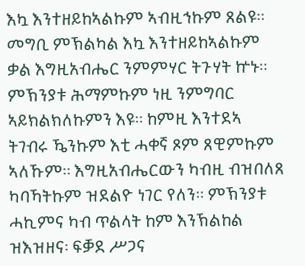እኳ እንተዘይከኣልኩም ኣብዚኅኩም ጸልዩ። መግቢ ምኽልካል እኳ እንተዘይከኣልኩም ቃል እግዚአብሔር ንምምሃር ትጉሃት ኵኑ። ምኽንያቱ ሕማምኩም ነዚ ንምግባር ኣይክልክለኩምን እዩ። ከምዚ እንተደኣ ትገብሩ ዄንኩም እቲ ሓቀኛ ጾም ጸዊምኩም ኣለኹም። እግዚአብሔርውን ካብዚ ብዝበለጸ ካባኻትኩም ዝደልዮ ነገር የለን። ምኽንያቱ ሓኪምና ካብ ጥልላት ከም እንኽልከል ዝእዝዘና፡ ፍቓደ ሥጋና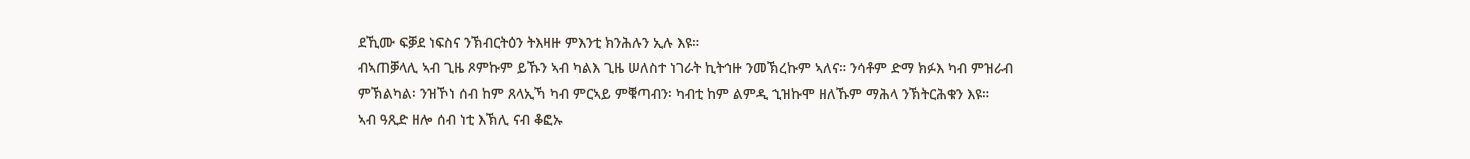ደኺሙ ፍቓደ ነፍስና ንኽብርትዕን ትእዛዙ ምእንቲ ክንሕሉን ኢሉ እዩ።
ብኣጠቓላሊ ኣብ ጊዜ ጾምኩም ይኹን ኣብ ካልእ ጊዜ ሠለስተ ነገራት ኪትኅዙ ንመኽረኩም ኣለና። ንሳቶም ድማ ክፉእ ካብ ምዝራብ ምኽልካል፡ ንዝኾነ ሰብ ከም ጸላኢኻ ካብ ምርኣይ ምቑጣብን፡ ካብቲ ከም ልምዲ ኂዝኩሞ ዘለኹም ማሕላ ንኽትርሕቁን እዩ።
ኣብ ዓጺድ ዘሎ ሰብ ነቲ እኽሊ ናብ ቆፎኡ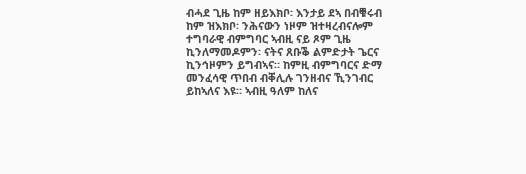ብሓደ ጊዜ ከም ዘይእክቦ፡ እንታይ ደኣ በብቑሩብ ከም ዝእክቦ፡ ንሕናውን ነዞም ዝተዛረብናሎም ተግባራዊ ብምግባር ኣብዚ ናይ ጾም ጊዜ ኪንለማመዶምን፡ ናትና ጸቡቕ ልምድታት ጌርና ኪንኅዞምን ይግብኣና። ከምዚ ብምግባርና ድማ መንፈሳዊ ጥበብ ብቐሊሉ ገንዘብና ኺንገብር ይከኣለና እዩ። ኣብዚ ዓለም ከለና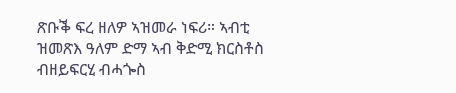ጽቡቕ ፍረ ዘለዎ ኣዝመራ ነፍሪ። ኣብቲ ዝመጽእ ዓለም ድማ ኣብ ቅድሚ ክርስቶስ ብዘይፍርሂ ብሓጐስ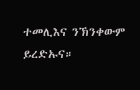ተመሊእና ንኽንቀውም ይረድኡና።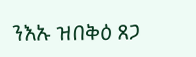ንእኡ ዝበቅዕ ጸጋ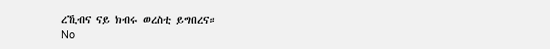ረኺብና ናይ ክብሩ ወረስቲ ይግበረና።
No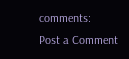comments:
Post a Comment